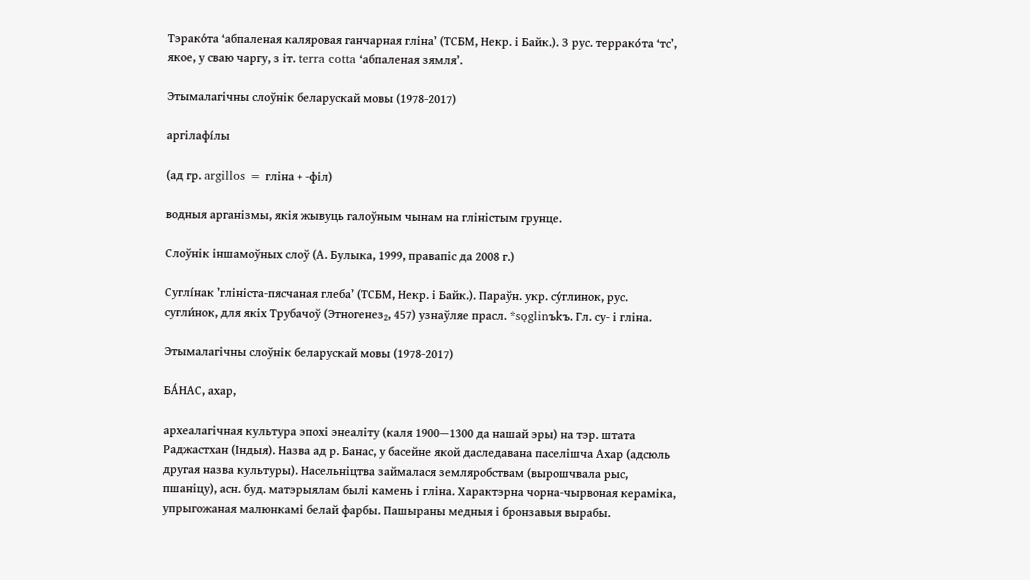Тэрако́та ‘абпаленая каляровая ганчарная гліна’ (ТСБМ, Некр. і Байк.). З рус. террако́та ‘тс’, якое, у сваю чаргу, з іт. terra cotta ‘абпаленая зямля’.

Этымалагічны слоўнік беларускай мовы (1978-2017)

аргілафі́лы

(ад гр. argillos = гліна + -філ)

водныя арганізмы, якія жывуць галоўным чынам на гліністым грунце.

Слоўнік іншамоўных слоў (А. Булыка, 1999, правапіс да 2008 г.)

Суглі́нак ’глініста-пясчаная глеба’ (ТСБМ, Некр. і Байк.). Параўн. укр. су́глинок, рус. сугли́нок, для якіх Трубачоў (Этногенез₂, 457) узнаўляе прасл. *sǫglinъkъ. Гл. су- і гліна.

Этымалагічны слоўнік беларускай мовы (1978-2017)

БА́НАС, ахар,

археалагічная культура эпохі энеаліту (каля 1900—1300 да нашай эры) на тэр. штата Раджастхан (Індыя). Назва ад р. Банас, у басейне якой даследавана паселішча Ахар (адсюль другая назва культуры). Насельніцтва займалася земляробствам (вырошчвала рыс, пшаніцу), асн. буд. матэрыялам былі камень і гліна. Характэрна чорна-чырвоная кераміка, упрыгожаная малюнкамі белай фарбы. Пашыраны медныя і бронзавыя вырабы.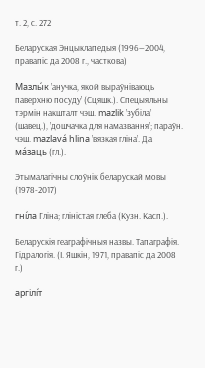т. 2, с. 272

Беларуская Энцыклапедыя (1996—2004, правапіс да 2008 г., часткова)

Мазлы́к ’анучка, якой выраўніваюць паверхню посуду’ (Сцяшк.). Спецыяльны тэрмін накшталт чэш. mazlik ’зубіла’ (шавец.), ’дошчачка для намазвання’; параўн. чэш. mazlavá hlina ’вязкая гліна’. Да ма́заць (гл.).

Этымалагічны слоўнік беларускай мовы (1978-2017)

гні́ла Гліна; гліністая глеба (Кузн. Касп.).

Беларускія геаграфічныя назвы. Тапаграфія. Гідралогія. (І. Яшкін, 1971, правапіс да 2008 г.)

аргілі́т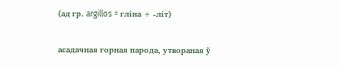(ад гр. argillos = гліна + -літ)

асадачная горная парода, утвораная ў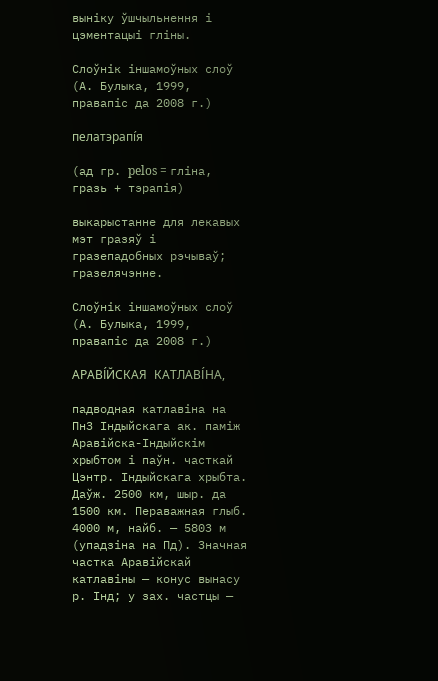выніку ўшчыльнення і цэментацыі гліны.

Слоўнік іншамоўных слоў (А. Булыка, 1999, правапіс да 2008 г.)

пелатэрапі́я

(ад гр. pelos = гліна, гразь + тэрапія)

выкарыстанне для лекавых мэт гразяў і гразепадобных рэчываў; гразелячэнне.

Слоўнік іншамоўных слоў (А. Булыка, 1999, правапіс да 2008 г.)

АРАВІ́ЙСКАЯ КАТЛАВІ́НА,

падводная катлавіна на ПнЗ Індыйскага ак. паміж Аравійска-Індыйскім хрыбтом і паўн. часткай Цэнтр. Індыйскага хрыбта. Даўж. 2500 км, шыр. да 1500 км. Пераважная глыб. 4000 м, найб. — 5803 м (упадзіна на Пд). Значная частка Аравійскай катлавіны — конус вынасу р. Інд; у зах. частцы —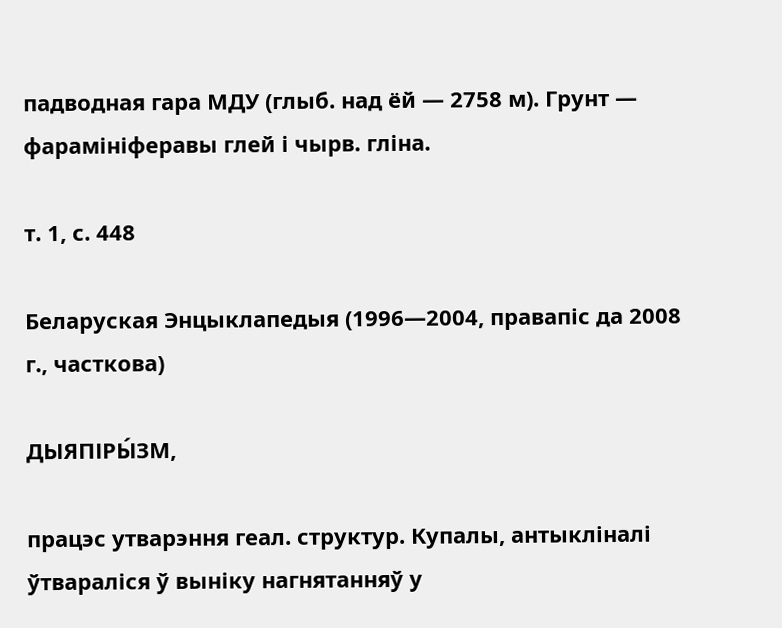падводная гара МДУ (глыб. над ёй — 2758 м). Грунт — фарамініферавы глей і чырв. гліна.

т. 1, с. 448

Беларуская Энцыклапедыя (1996—2004, правапіс да 2008 г., часткова)

ДЫЯПІРЫ́ЗМ,

працэс утварэння геал. структур. Купалы, антыкліналі ўтвараліся ў выніку нагнятанняў у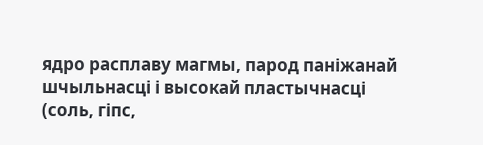ядро расплаву магмы, парод паніжанай шчыльнасці і высокай пластычнасці (соль, гіпс,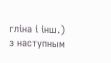гліна і інш.) з наступным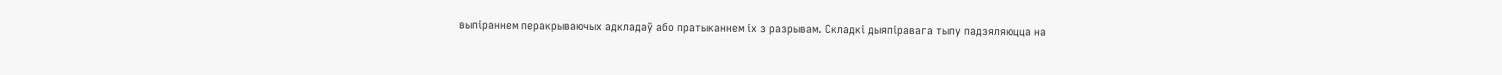выпіраннем перакрываючых адкладаў або пратыканнем іх з разрывам. Складкі дыяпіравага тыпу падзяляюцца на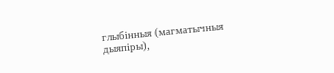глыбінныя (магматычныя дыяпіры),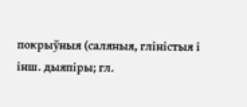покрыўныя (саляныя, гліністыя і інш. дыяпіры; гл.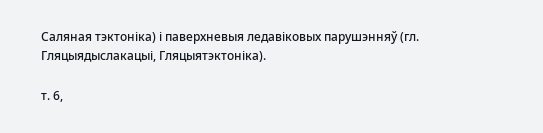Саляная тэктоніка) і паверхневыя ледавіковых парушэнняў (гл. Гляцыядыслакацыі, Гляцыятэктоніка).

т. 6,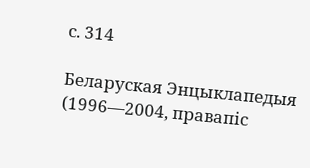с. 314

Беларуская Энцыклапедыя (1996—2004, правапіс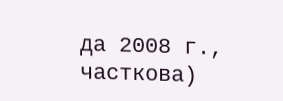да 2008 г., часткова)